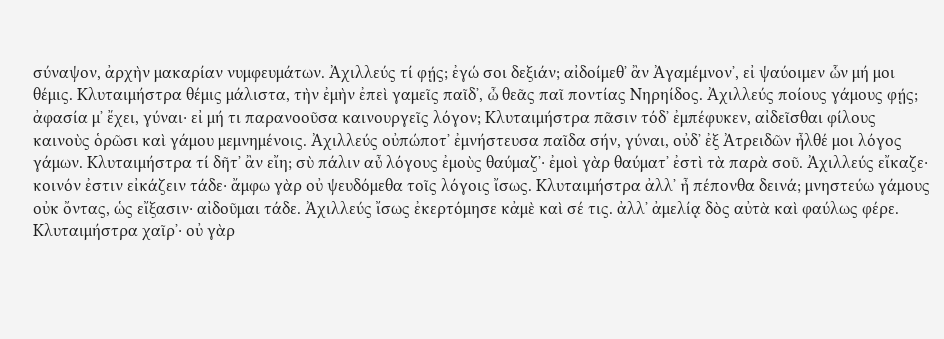σύναψον, ἀρχὴν μακαρίαν νυμφευμάτων. Ἀχιλλεύς τί φῄς; ἐγώ σοι δεξιάν; αἰδοίμεθʼ ἂν Ἀγαμέμνονʼ, εἰ ψαύοιμεν ὧν μή μοι θέμις. Κλυταιμήστρα θέμις μάλιστα, τὴν ἐμὴν ἐπεὶ γαμεῖς παῖδʼ, ὦ θεᾶς παῖ ποντίας Νηρηίδος. Ἀχιλλεύς ποίους γάμους φῄς; ἀφασία μʼ ἔχει, γύναι· εἰ μή τι παρανοοῦσα καινουργεῖς λόγον; Κλυταιμήστρα πᾶσιν τόδʼ ἐμπέφυκεν, αἰδεῖσθαι φίλους καινοὺς ὁρῶσι καὶ γάμου μεμνημένοις. Ἀχιλλεύς οὐπώποτʼ ἐμνήστευσα παῖδα σήν, γύναι, οὐδʼ ἐξ Ἀτρειδῶν ἦλθέ μοι λόγος γάμων. Κλυταιμήστρα τί δῆτʼ ἂν εἴη; σὺ πάλιν αὖ λόγους ἐμοὺς θαύμαζʼ· ἐμοὶ γὰρ θαύματʼ ἐστὶ τὰ παρὰ σοῦ. Ἀχιλλεύς εἴκαζε· κοινόν ἐστιν εἰκάζειν τάδε· ἄμφω γὰρ οὐ ψευδόμεθα τοῖς λόγοις ἴσως. Κλυταιμήστρα ἀλλʼ ἦ πέπονθα δεινά; μνηστεύω γάμους οὐκ ὄντας, ὡς εἴξασιν· αἰδοῦμαι τάδε. Ἀχιλλεύς ἴσως ἐκερτόμησε κἀμὲ καὶ σέ τις. ἀλλʼ ἀμελίᾳ δὸς αὐτὰ καὶ φαύλως φέρε. Κλυταιμήστρα χαῖρʼ· οὐ γὰρ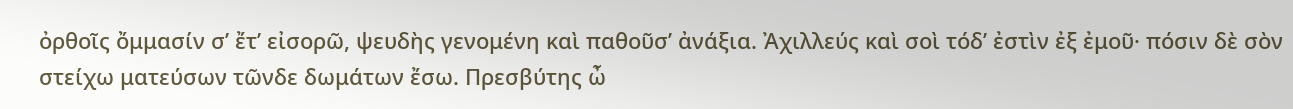ὀρθοῖς ὄμμασίν σʼ ἔτʼ εἰσορῶ, ψευδὴς γενομένη καὶ παθοῦσʼ ἀνάξια. Ἀχιλλεύς καὶ σοὶ τόδʼ ἐστὶν ἐξ ἐμοῦ· πόσιν δὲ σὸν στείχω ματεύσων τῶνδε δωμάτων ἔσω. Πρεσβύτης ὦ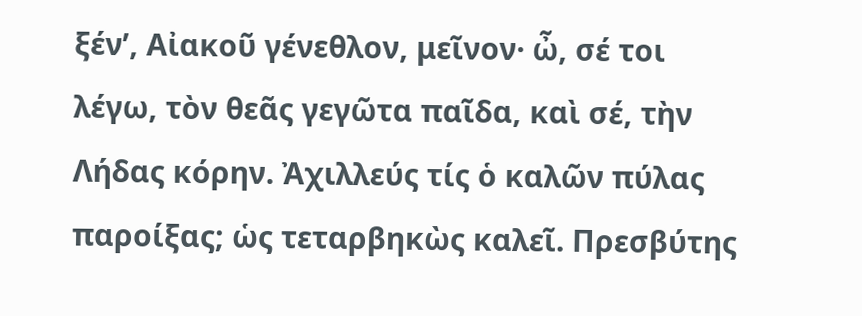ξένʼ, Αἰακοῦ γένεθλον, μεῖνον· ὦ, σέ τοι λέγω, τὸν θεᾶς γεγῶτα παῖδα, καὶ σέ, τὴν Λήδας κόρην. Ἀχιλλεύς τίς ὁ καλῶν πύλας παροίξας; ὡς τεταρβηκὼς καλεῖ. Πρεσβύτης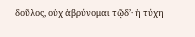δοῦλος, οὐχ ἁβρύνομαι τῷδʼ· ἡ τύχη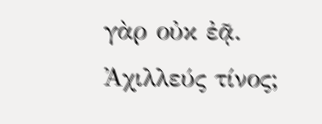γὰρ οὐκ ἐᾷ. Ἀχιλλεύς τίνος;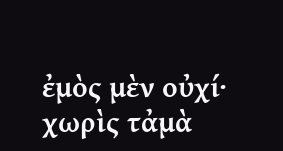ἐμὸς μὲν οὐχί· χωρὶς τἀμὰ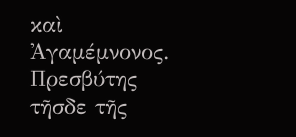καὶ Ἀγαμέμνονος. Πρεσβύτης τῆσδε τῆς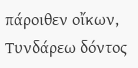πάροιθεν οἴκων, Τυνδάρεω δόντος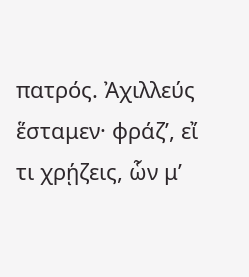πατρός. Ἀχιλλεύς ἕσταμεν· φράζʼ, εἴ τι χρῄζεις, ὧν μʼ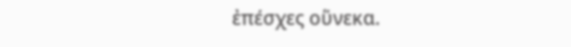ἐπέσχες οὕνεκα.